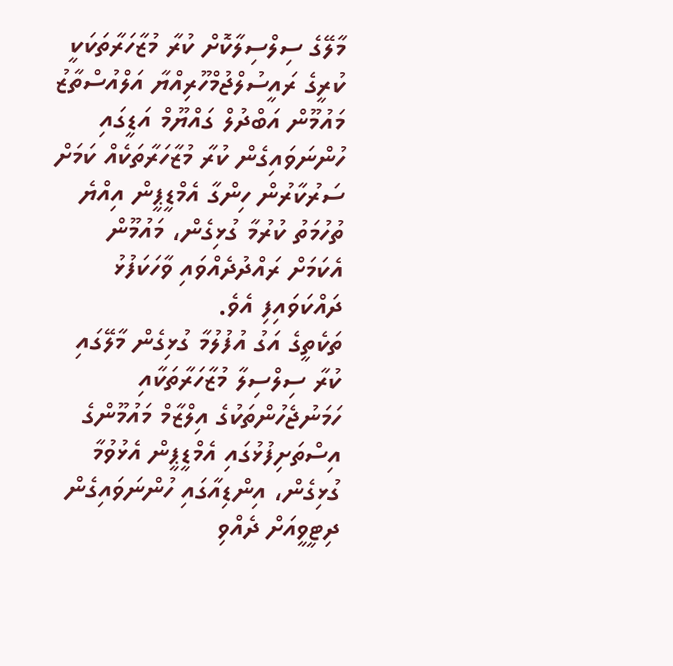މާލޭގެ ސިލްސިލާކޮށް ކުރާ މުޒާހަރާތަކަކީ ކުރީގެ ރައީސުލްޖުމްހޫރިއްޔާ އަލްއުސްތާޒު މައުމޫން އަބްދުލް ގައްޔޫމް އަޑީގައި ހުންނަވައިގެން ކުރާ މުޒާހަރާތަކެއް ކަމަށް ސަރުކާރުން ހިންގާ އެމްޑީޕީން އިއްޔެ ތުހުމަތު ކުރުމާ ގުޅިގެން، މައުމޫން އެކަމަށް ރައްދުދެއްވައި ވާހަކަފުޅު ދައްކަވައިފި އެވެ.
ތަކެތީގެ އަގު އުފުލުމާ ގުޅިގެން މާލޭގައި ކުރާ ސިލްސިލާ މުޒާހަރާތަކާއި ހަމަނުޖެހުންތަކުގެ އިލްޒާމް މައުމޫންގެ އިސްތަށިފުޅުގައި އެމްޑީޕީން އެޅުވުމާ ގުޅިގެން، އިންޑިއާގައި ހުންނަވައިގެން ދިޓީވީއަށް ދެއްވި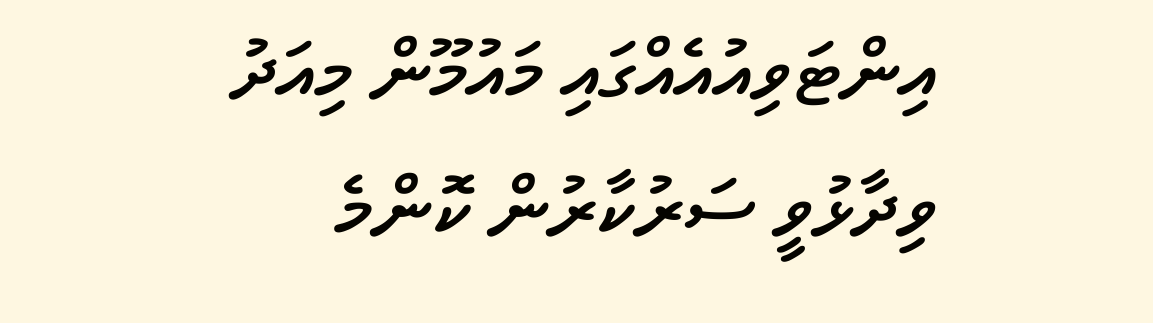އިންޓަވިއުއެއްގައި މައުމޫން މިއަދު ވިދާޅުވީ ސަރުކާރުން ކޮންމެ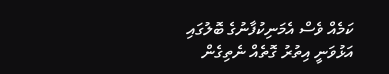ކަމެއް ވެސް އެމަނިކުފާނުގެ ބޮލުގައި އަޅުވަނީ އިތުރު ގޮތެއް ނެތިގެން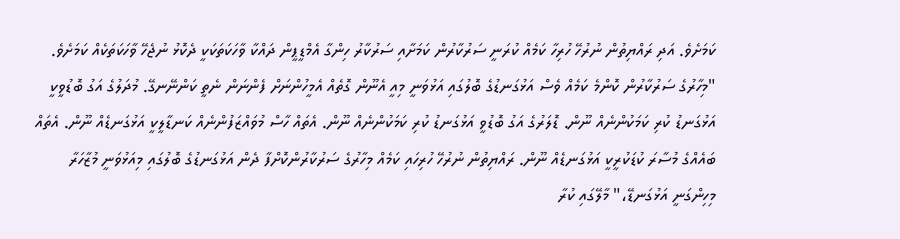ކަމަށެވެ. އަދި ރައްޔިތުން ނުރުހޭ ހުރިހާ ކަމެއް ކުރަނީ ސަރުކާރުން ކަމަށާއި ސަރުކާރު ހިންގާ އެމްޑީޕީން ދައްކާ ވާހަކަތަކަކީ ދެކޮޅު ނުޖެހޭ ވާހަކަތަކެއް ކަމަށެވެ.
"މިހާރުގެ ސަރުކާރުން ކޮންމެ ކަމެއް ވެސް އަޅުގަނޑުގެ ބޮލުގައި އަޅުވަނީ މިއީ އެނޫން ގޮތެއް އެމީހުންނަށް ފެންނަން ނެތީ ކަންނޭނގޭ. މުދަލުގެ އަގު ބޮޑުވީކީ އަޅުގަނޑު ކުރި ކަމަކުންނެއް ނޫން. ޑޮލަރުގެ އަގު ބޮޑުވީ އަޅުގަނޑު ކުރި ކަމަކުންނެއް ނޫން. އެތައް ހާސް މުވައްޒަފުންނެއް ކަނޑާލީކީ އަޅުގަނޑެއް ނޫން. އެތައް ބައެއްގެ މުސާރަ ކުޑަކުރީކީ އަޅުގަނޑެއް ނޫން. ރައްޔިތުން ނުރުހޭ ހުރިހައި ކަމެއް މިހާރުގެ ސަރުކާރުންކޮށްފާ ދެން އަޅުގަނޑުގެ ބޮލުގައި މިއަޅުވަނީ މުޒާހަރާ މިހިންގަނީ އަޅުގަނޑޭ،" މާލޭގައި ކުރާ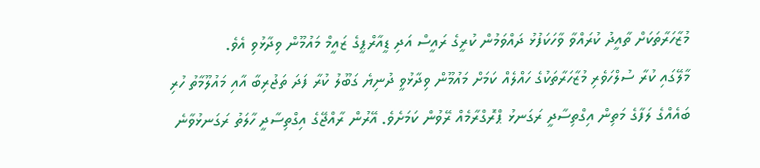މުޒާހަރާތަކަށް ތާއީދު ކުރައްވާ ވާހަކަފުޅު ދައްވަމުން ކުރީގެ ރައީސް އަދި ޑީއާރްޕީގެ ޒައީމް މައުމޫން ވިދާޅުވި އެވެ.
މާލޭގައި ކުރާ ސުލްހަވެރި މުޒާހަރާތަކުގެ ހައްލެއް ކަމަށް މައުމޫން ވިދާޅުވީ ދުނިޔެ ގަބޫލު ކުރާ ފަދަ ތަޖުރިބާ އާއި މައުލޫމާތު ހުރި ބައެއްގެ ލަފާގެ މަތިން އިގްތިސާދީ ރަގަނޅު ޕްރޮގްރާމެއް ރޭވުން ކަމަށެވެ. އޭރުން ރާއްޖޭގެ އިގްތިސާދީ ހާލަތު ރަގަނޅުވާނެ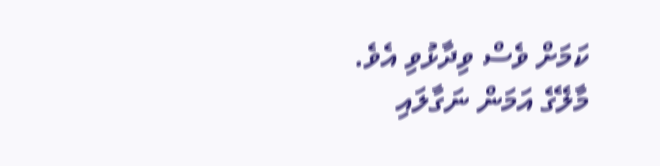ކަމަށް ވެސް ވިދާޅުވި އެވެ.
މާލޭގެ އަމަން ނަގާލައި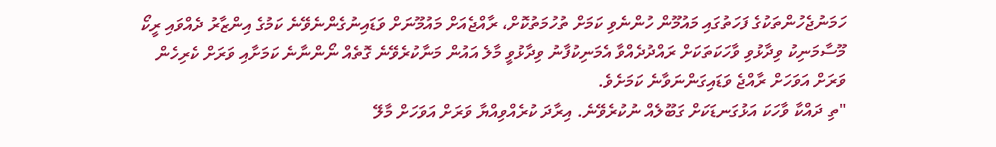ހަމަނުޖެހުންތަކުގެ ފަހަތުގައި މައުމޫން ހުންނެވި ކަމަށް ތުހުމަތުކޮށް، ރާއްޖެއަށް މައުމޫނަށް ވަޑައިނުގެންނެވޭނެ ކަމުގެ އިންޒާރު ދެއްވައި ރީކޯ މޫސާމަނިކު ވިދާޅުވި ވާހަކަތަކަށް ރައްދުދެއްވާ އެމަނިކުފާނު ވިދާޅުވީ މާލެ އައުން މަނާކުރެވޭނެ ގޮތެއް ނޯންނާނެ ކަމަށާއި ވަރަށް ކެރިހެން ވަރަށް އަވަހަށް ރާއްޖެ ވަޑައިގަންނަވާނެ ކަމަށެވެ.
"ތި ދައްކާ ވާހަކަ އަޅުގަނޑަކަށް ގަބޫލެއް ނުކުރެވޭނެ. އިރާދަ ކުރެއްވިއްޔާ ވަރަށް އަވަހަށް މާލޭ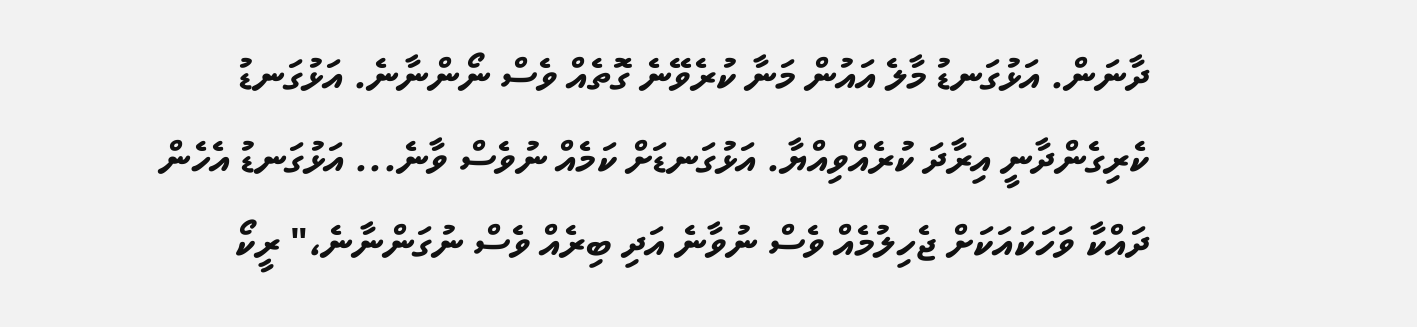ދާނަން. އަޅުގަނޑު މާލެ އައުން މަނާ ކުރެވޭނެ ގޮތެއް ވެސް ނޯންނާނެ. އަޅުގަނޑު ކެރިގެންދާނީ އިރާދަ ކުރެއްވިއްޔާ. އަޅުގަނޑަށް ކަމެއް ނުވެސް ވާނެ... އަޅުގަނޑު އެހެން ދައްކާ ވަހަކައަކަށް ޖެހިލުމެއް ވެސް ނުވާނެ އަދި ބިރެއް ވެސް ނުގަންނާނެ،" ރީކޯ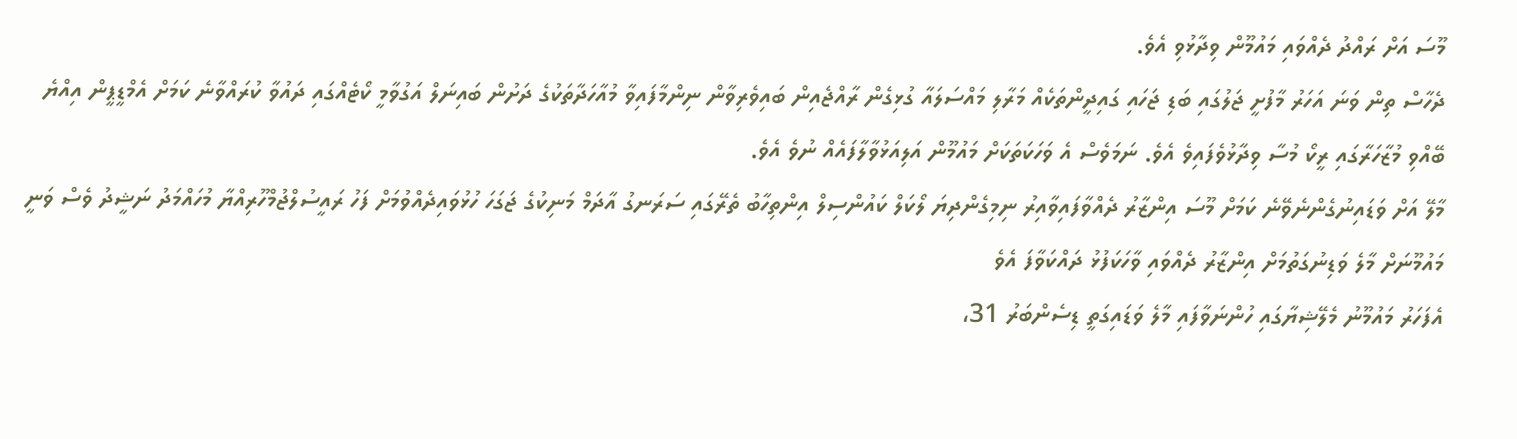މޫސަ އަށް ރައްދު ދެއްވައި މައުމޫން ވިދާޅުވި އެވެ.
ދެހާސް ތިން ވަނަ އަހަރު މާފުށީ ޖަލުގައި ބަޑި ޖަހައި ގައިދީންތަކެއް މަރާލި މައްސަލައާ ގުޅިގެން ރާއްޖެއިން ބައިވެރިވާން ނިންމާފައިވާ މުއާހަދާތަކުގެ ދަށުން ބައިނަލް އަގުވާމީ ކޯޓެއްގައި ދައުވާ ކުރައްވާނެ ކަމަށް އެމްޑީޕީން އިއްޔެ ބޭއްވި މުޒާހަރާގައި ރީކޯ މުސާ ވިދާޅުވެފައިވެ އެވެ. ނަމަވެސް އެ ވަހަކަތަކަށް މައުމޫން އަލިއަޅުވާލާފައެއް ނުވެ އެވެ.
މާލޭ އަށް ވަޑައިނުގެންނެވޭނެ ކަމަށް މޫސަ އިންޒާރު ދެއްވާފައިވާއިރު ނިމިގެންދިޔަ ލޯކަލް ކައުންސިލް އިންތިހާބު ތެރޭގައި ސަރަނގު އާދަމް މަނިކުގެ ޖަގަހަ ހުޅުވައިދެއްވުމަށް ފަހު ރައީސުލްޖުމްހޫރިއްޔާ މުހައްމަދު ނަޝީދު ވެސް ވަނީ މައުމޫނަށް މާލެ ވަޑިނުގަތުމަށް އިންޒާރު ދެއްވައި ވާހަކަފުޅު ދައްކަވާފަ އެވެ
އެފަހަރު މައުމޫނު މެލޭޝިޔާގައި ހުންނަވާފައި މާލެ ވަޑައިގަތީ ޑިސެންބަރު 31،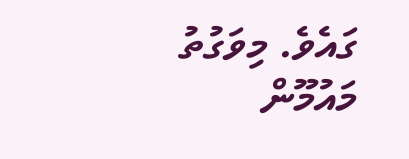ގައެވެ. މިވަގުތު މައުމޫން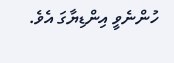ހުންނެވީ އިންޑިޔާގަ އެވެ.